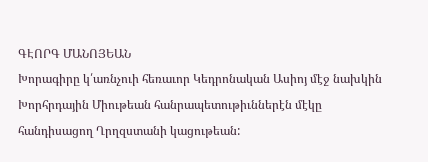ԳԷՈՐԳ ՄԱՆՈՅԵԱՆ
Խորագիրը կ՛առնչուի հեռաւոր Կեդրոնական Ասիոյ մէջ նախկին Խորհրդային Միութեան հանրապետութիւններէն մէկը հանդիսացող Ղրղզստանի կացութեան: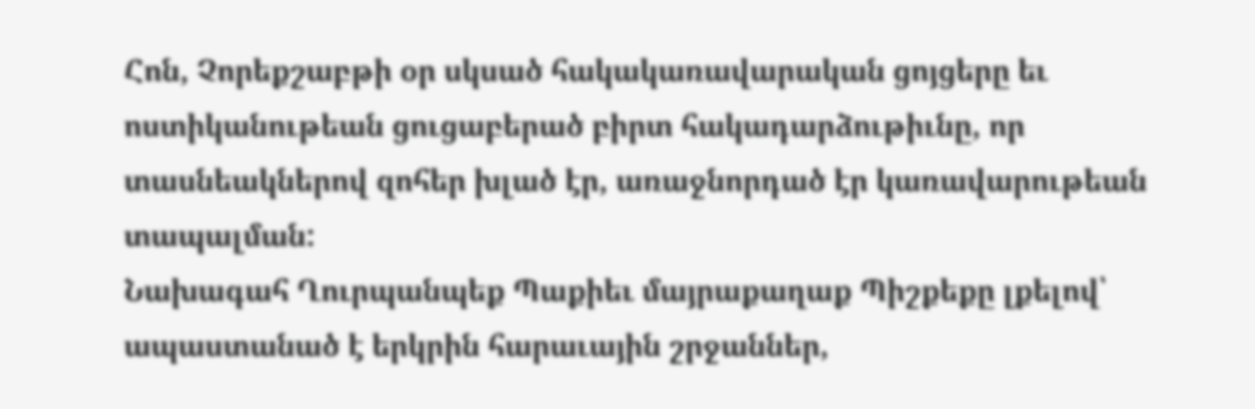Հոն, Չորեքշաբթի օր սկսած հակակառավարական ցոյցերը եւ ոստիկանութեան ցուցաբերած բիրտ հակադարձութիւնը, որ տասնեակներով զոհեր խլած էր, առաջնորդած էր կառավարութեան տապալման:
Նախագահ Ղուրպանպեք Պաքիեւ մայրաքաղաք Պիշքեքը լքելով՝ ապաստանած է երկրին հարաւային շրջաններ,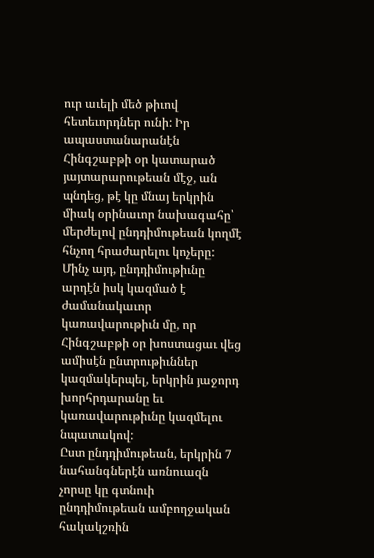ուր աւելի մեծ թիւով հետեւորդներ ունի: Իր ապաստանարանէն Հինգշաբթի օր կատարած յայտարարութեան մէջ, ան պնդեց, թէ կը մնայ երկրին միակ օրինաւոր նախագահը՝ մերժելով ընդդիմութեան կողմէ հնչող հրաժարելու կոչերը:
Մինչ այդ, ընդդիմութիւնը արդէն իսկ կազմած է ժամանակաւոր կառավարութիւն մը, որ Հինգշաբթի օր խոստացաւ վեց ամիսէն ընտրութիւններ կազմակերպել, երկրին յաջորդ խորհրդարանը եւ կառավարութիւնը կազմելու նպատակով:
Ըստ ընդդիմութեան, երկրին 7 նահանգներէն առնուազն չորսը կը գտնուի ընդդիմութեան ամբողջական հակակշռին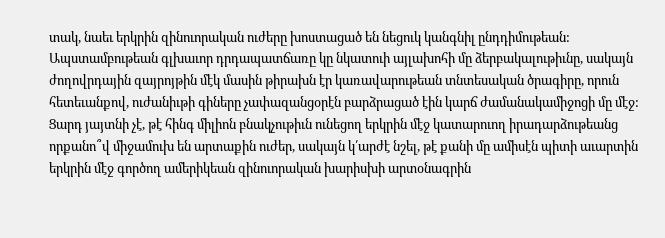տակ, նաեւ երկրին զինուորական ուժերը խոստացած են նեցուկ կանգնիլ ընդդիմութեան:
Ապստամբութեան գլխաւոր դրդապատճառը կը նկատուի այլախոհի մը ձերբակալութիւնը, սակայն ժողովրդային զայրոյթին մէկ մասին թիրախն էր կառավարութեան տնտեսական ծրագիրը, որուն հետեւանքով, ուժանիւթի գիները չափազանցօրէն բարձրացած էին կարճ ժամանակամիջոցի մը մէջ:
Ցարդ յայտնի չէ, թէ հինգ միլիոն բնակչութիւն ունեցող երկրին մէջ կատարուող իրադարձութեանց որքանո՞վ միջամուխ են արտաքին ուժեր, սակայն կ՛արժէ նշել, թէ քանի մը ամիսէն պիտի աւարտին երկրին մէջ գործող ամերիկեան զինուորական խարիսխի արտօնագրին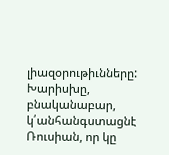լիազօրութիւնները: Խարիսխը, բնականաբար, կ՛անհանգստացնէ Ռուսիան, որ կը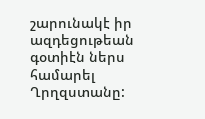շարունակէ իր ազդեցութեան գօտիէն ներս համարել Ղրղզստանը: